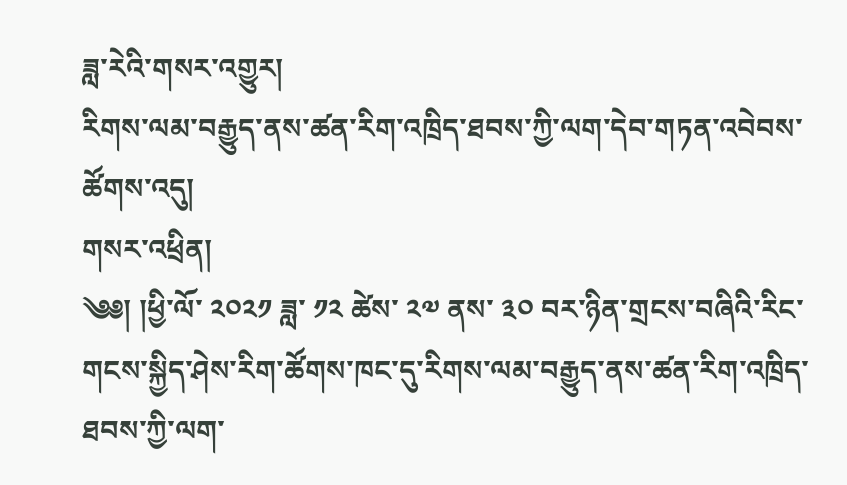ཟླ་རེའི་གསར་འགྱུར།
རིགས་ལམ་བརྒྱུད་ནས་ཚན་རིག་འཁྲིད་ཐབས་ཀྱི་ལག་དེབ་གཏན་འབེབས་ཚོགས་འདུ།
གསར་འཕྲིན།
༄༅། །ཕྱི་ལོ་ ༢༠༢༡ ཟླ་ ༡༢ ཚེས་ ༢༧ ནས་ ༣༠ བར་ཉིན་གྲངས་བཞིའི་རིང་གངས་སྐྱིད་ཤེས་རིག་ཚོགས་ཁང་དུ་རིགས་ལམ་བརྒྱུད་ནས་ཚན་རིག་འཁྲིད་ཐབས་ཀྱི་ལག་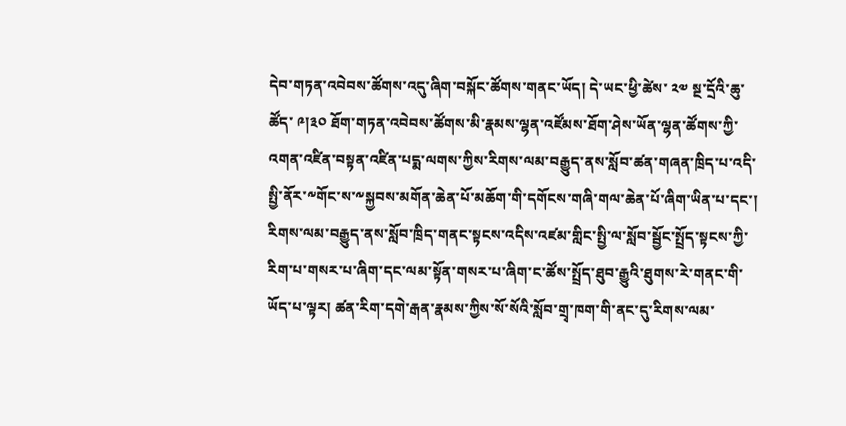དེབ་གཏན་འབེབས་ཚོགས་འདུ་ཞིག་བསྐོང་ཚོགས་གནང་ཡོད། དེ་ཡང་ཕྱི་ཚེས་ ༢༧ སྔ་དྲོའི་ཆུ་ཚོད་ ༩།༣༠ ཐོག་གཏན་འབེབས་ཚོགས་མི་རྣམས་ལྷན་འཛོམས་ཐོག་ཤེས་ཡོན་ལྷན་ཚོགས་ཀྱི་འགན་འཛིན་བསྟན་འཛིན་པདྨ་ལགས་ཀྱིས་རིགས་ལམ་བརྒྱུད་ནས་སློབ་ཚན་གཞན་ཁྲིད་པ་འདི་སྤྱི་ནོར་༸གོང་ས་༸སྐྱབས་མགོན་ཆེན་པོ་མཆོག་གི་དགོངས་གཞི་གལ་ཆེན་པོ་ཞིག་ཡིན་པ་དང་། རིགས་ལམ་བརྒྱུད་ནས་སློབ་ཁྲིད་གནང་སྟངས་འདིས་འཛམ་གླིང་སྤྱི་ལ་སློབ་སྦྱོང་སྤྲོད་སྟངས་ཀྱི་རིག་པ་གསར་པ་ཞིག་དང་ལམ་སྟོན་གསར་པ་ཞིག་ང་ཚོས་སྤྲོད་ཐུབ་རྒྱུའི་ཐུགས་རེ་གནང་གི་ཡོད་པ་ལྟར། ཚན་རིག་དགེ་རྒན་རྣམས་ཀྱིས་སོ་སོའི་སློབ་གྲྭ་ཁག་གི་ནང་དུ་རིགས་ལམ་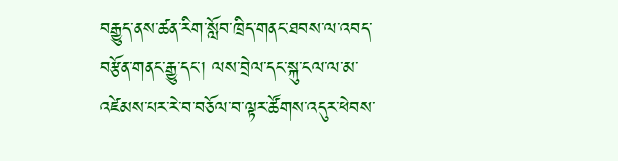བརྒྱུད་ནས་ཚན་རིག་སློབ་ཁྲིད་གནང་ཐབས་ལ་འབད་བརྩོན་གནང་རྒྱུ་དང་། ལས་བྲེལ་དང་སྐུ་ངལ་ལ་མ་འཛེམས་པར་རེ་བ་བཅོལ་བ་ལྟར་ཚོགས་འདུར་ཕེབས་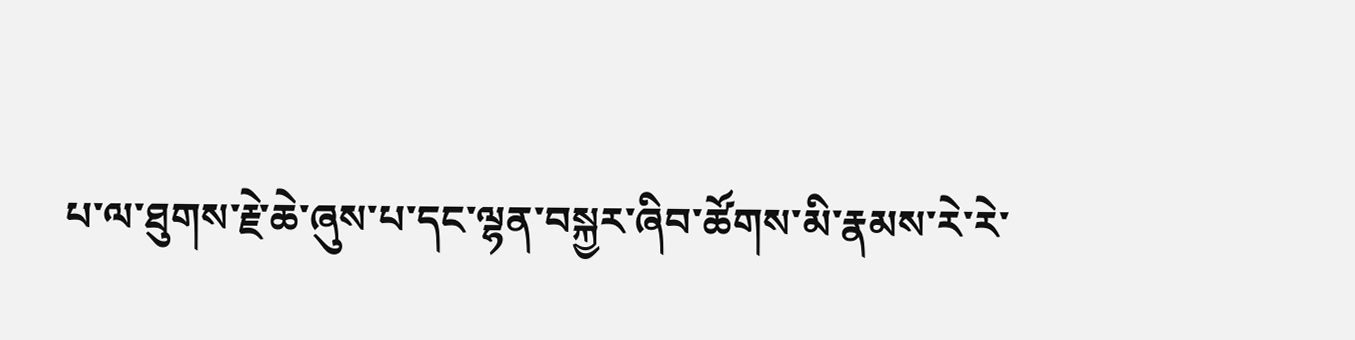པ་ལ་ཐུགས་རྗེ་ཆེ་ཞུས་པ་དང་ལྷན་བསྐྱར་ཞིབ་ཚོགས་མི་རྣམས་རེ་རེ་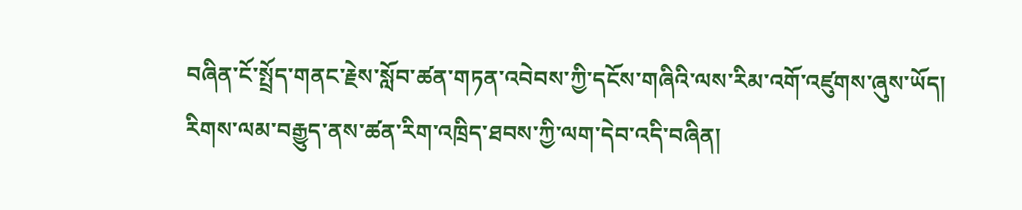བཞིན་ངོ་སྤྲོད་གནང་རྗེས་སློབ་ཚན་གཏན་འབེབས་ཀྱི་དངོས་གཞིའི་ལས་རིམ་འགོ་འཛུགས་ཞུས་ཡོད།
རིགས་ལམ་བརྒྱུད་ནས་ཚན་རིག་འཁྲིད་ཐབས་ཀྱི་ལག་དེབ་འདི་བཞིན།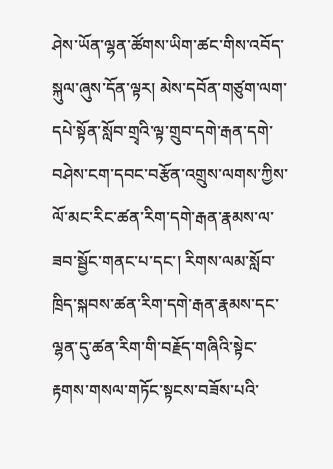ཤེས་ཡོན་ལྷན་ཚོགས་ཡིག་ཚང་གིས་འབོད་སྐུལ་ཞུས་དོན་ལྟར། མེས་དབོན་གཙུག་ལག་དཔེ་སྟོན་སློབ་གྲྭའི་ལྟ་གྲུབ་དགེ་རྒན་དགེ་བཤེས་ངག་དབང་བརྩོན་འགྲུས་ལགས་ཀྱིས་ལོ་མང་རིང་ཚན་རིག་དགེ་རྒན་རྣམས་ལ་ཟབ་སྦྱོང་གནང་པ་དང་། རིགས་ལམ་སློབ་ཁྲིད་སྐབས་ཚན་རིག་དགེ་རྒན་རྣམས་དང་ལྷན་དུ་ཚན་རིག་གི་བརྗོད་གཞིའི་སྟེང་རྟགས་གསལ་གཏོང་སྟངས་བཟོས་པའི་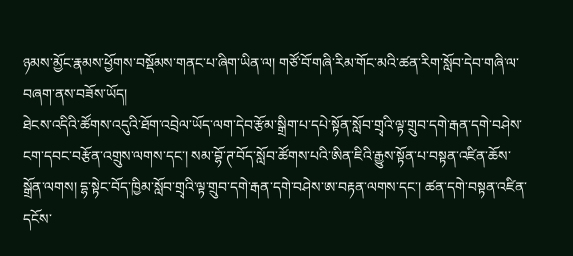ཉམས་མྱོང་རྣམས་ཕྱོགས་བསྡོམས་གནང་པ་ཞིག་ཡིན་ལ། གཙོ་བོ་གཞི་རིམ་གོང་མའི་ཚན་རིག་སློབ་དེབ་གཞི་ལ་བཞག་ནས་བཟོས་ཡོད།
ཐེངས་འདིའི་ཚོགས་འདུའི་ཐོག་འབྲེལ་ཡོད་ལག་དེབ་རྩོམ་སྒྲིག་པ་དཔེ་སྟོན་སློབ་གྲྭའི་ལྟ་གྲུབ་དགེ་རྒན་དགེ་བཤེས་ངག་དབང་བརྩོན་འགྲུས་ལགས་དང་། སམ་བྷོ་ཊ་བོད་སློབ་ཚོགས་པའི་ཨིན་ཇིའི་རྒྱུས་སྟོན་པ་བསྟན་འཛིན་ཆོས་སྒྲོན་ལགས། དྷ་སྟེང་བོད་ཁྱིམ་སློབ་གྲྭའི་ལྟ་གྲུབ་དགེ་རྒན་དགེ་བཤེས་ཨ་བརྟན་ལགས་དང་། ཚན་དགེ་བསྟན་འཛིན་དངོས་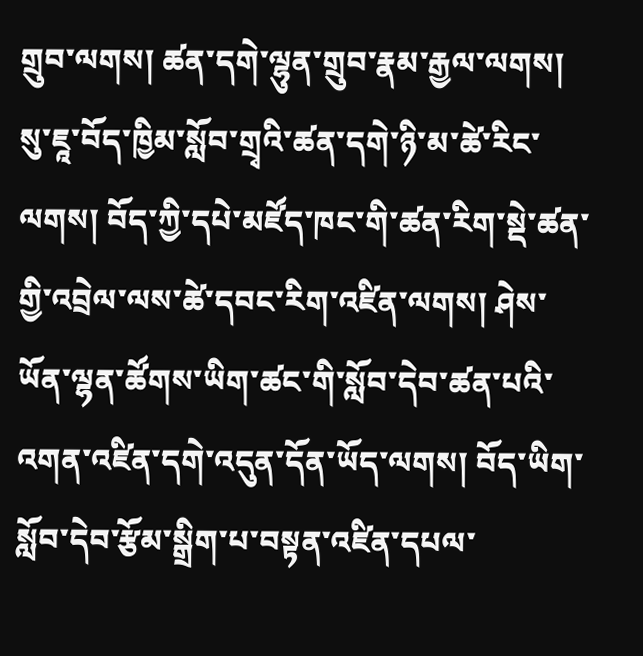གྲུབ་ལགས། ཚན་དགེ་ལྷུན་གྲུབ་རྣམ་རྒྱལ་ལགས། སུ་ཇཱ་བོད་ཁྱིམ་སློབ་གྲྭའི་ཚན་དགེ་ཉི་མ་ཚེ་རིང་ལགས། བོད་ཀྱི་དཔེ་མཛོད་ཁང་གི་ཚན་རིག་སྡེ་ཚན་གྱི་འབྲེལ་ལས་ཚེ་དབང་རིག་འཛིན་ལགས། ཤེས་ཡོན་ལྷན་ཚོགས་ཡིག་ཚང་གི་སློབ་དེབ་ཚན་པའི་འགན་འཛིན་དགེ་འདུན་དོན་ཡོད་ལགས། བོད་ཡིག་སློབ་དེབ་རྩོམ་སྒྲིག་པ་བསྟན་འཛིན་དཔལ་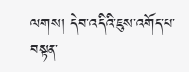ལགས། དེབ་འདིའི་ཇུས་འགོད་པ་བསྟན་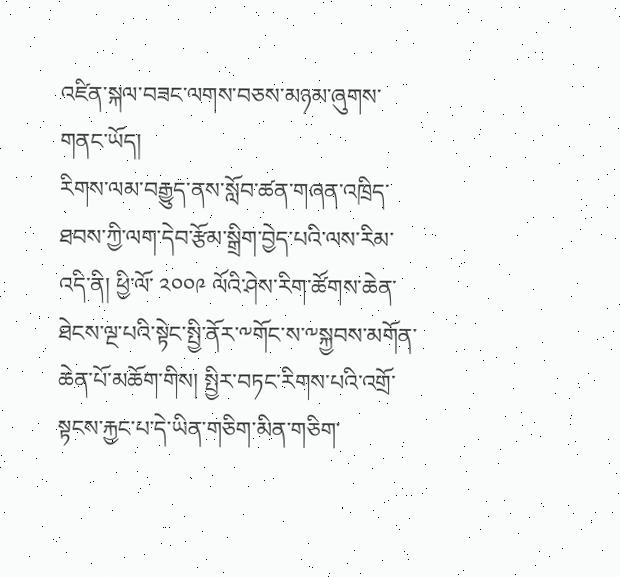འཛིན་སྐལ་བཟང་ལགས་བཅས་མཉམ་ཞུགས་གནང་ཡོད།
རིགས་ལམ་བརྒྱུད་ནས་སློབ་ཚན་གཞན་འཁྲིད་ཐབས་ཀྱི་ལག་དེབ་རྩོམ་སྒྲིག་བྱེད་པའི་ལས་རིམ་འདི་ནི། ཕྱི་ལོ་ ༢༠༠༩ ལོའི་ཤེས་རིག་ཚོགས་ཆེན་ཐེངས་ལྔ་པའི་སྟེང་སྤྱི་ནོར་༸གོང་ས་༸སྐྱབས་མགོན་ཆེན་པོ་མཆོག་གིས། སྤྱིར་བཏང་རིགས་པའི་འགྲོ་སྟངས་རྐྱང་པ་དེ་ཡིན་གཅིག་མིན་གཅིག་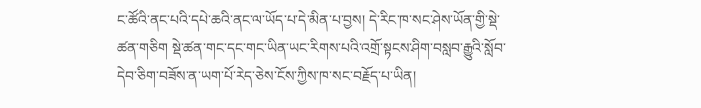ང་ཚོའི་ནང་པའི་དཔེ་ཆའི་ནང་ལ་ཡོད་པ་དེ་མིན་པ་བྱས། དེ་རིང་ཁ་སང་ཤེས་ཡོན་གྱི་སྡེ་ཚན་གཅིག སྡེ་ཚན་གང་དང་གང་ཡིན་ཡང་རིགས་པའི་འགྲོ་སྟངས་ཤིག་བསླབ་རྒྱུའི་སློབ་དེབ་ཅིག་བཟོས་ན་ཡག་པོ་རེད་ཅེས་ངོས་ཀྱིས་ཁ་སང་བརྗོད་པ་ཡིན།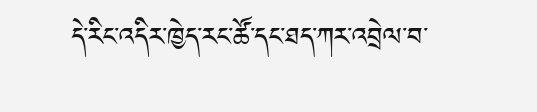དེ་རིང་འདིར་ཁྱེད་རང་ཚོ་དང་ཐད་ཀར་འབྲེལ་བ་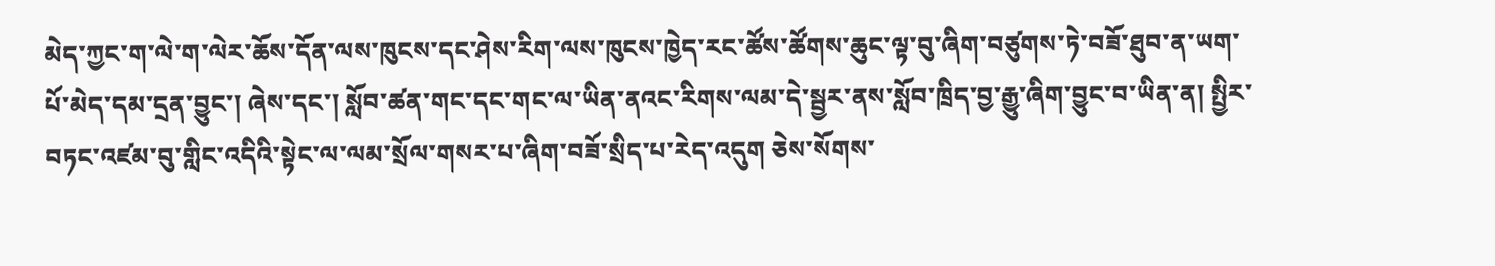མེད་ཀྱང་ག་ལེ་ག་ལེར་ཆོས་དོན་ལས་ཁུངས་དང་ཤེས་རིག་ལས་ཁུངས་ཁྱེད་རང་ཚོས་ཚོགས་ཆུང་ལྟ་བུ་ཞིག་བཙུགས་ཏེ་བཟོ་ཐུབ་ན་ཡག་པོ་མེད་དམ་དྲན་བྱུང་། ཞེས་དང་། སློབ་ཚན་གང་དང་གང་ལ་ཡིན་ནའང་རིགས་ལམ་དེ་སྦྱར་ནས་སློབ་ཁྲིད་བྱ་རྒྱུ་ཞིག་བྱུང་བ་ཡིན་ན། སྤྱིར་བཏང་འཛམ་བུ་གླིང་འདིའི་སྟེང་ལ་ལམ་སྲོལ་གསར་པ་ཞིག་བཟོ་སྲིད་པ་རེད་འདུག ཅེས་སོགས་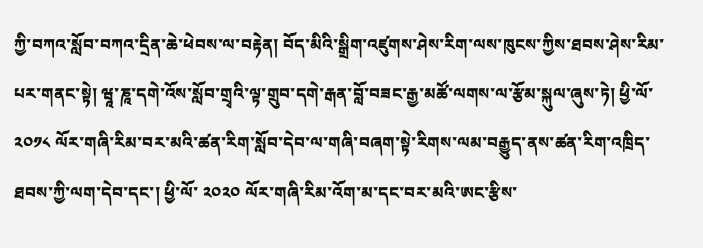ཀྱི་བཀའ་སློབ་བཀའ་དྲིན་ཆེ་ཕེབས་ལ་བརྟེན། བོད་མིའི་སྒྲིག་འཛུགས་ཤེས་རིག་ལས་ཁུངས་ཀྱིས་ཐབས་ཤེས་རིམ་པར་གནང་སྟེ། ཝཱ་ཎཱ་དགེ་འོས་སློབ་གྲྭའི་ལྟ་གྲུབ་དགེ་རྒན་བློ་བཟང་རྒྱ་མཚོ་ལགས་ལ་རྩོམ་སྐུལ་ཞུས་ཏེ། ཕྱི་ལོ་ ༢༠༡༨ ལོར་གཞི་རིམ་བར་མའི་ཚན་རིག་སློབ་དེབ་ལ་གཞི་བཞག་སྟེ་རིགས་ལམ་བརྒྱུད་ནས་ཚན་རིག་འཁྲིད་ཐབས་ཀྱི་ལག་དེབ་དང་། ཕྱི་ལོ་ ༢༠༢༠ ལོར་གཞི་རིམ་འོག་མ་དང་བར་མའི་ཨང་རྩིས་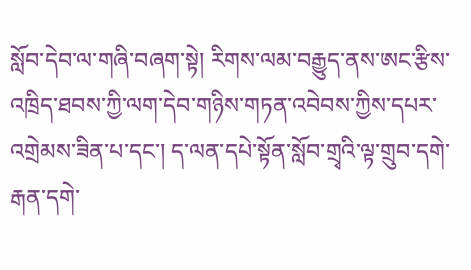སློབ་དེབ་ལ་གཞི་བཞག་སྟེ། རིགས་ལམ་བརྒྱུད་ནས་ཨང་རྩིས་འཁྲིད་ཐབས་ཀྱི་ལག་དེབ་གཉིས་གཏན་འབེབས་ཀྱིས་དཔར་འགྲེམས་ཟིན་པ་དང་། ད་ལན་དཔེ་སྟོན་སློབ་གྲྭའི་ལྟ་གྲུབ་དགེ་རྒན་དགེ་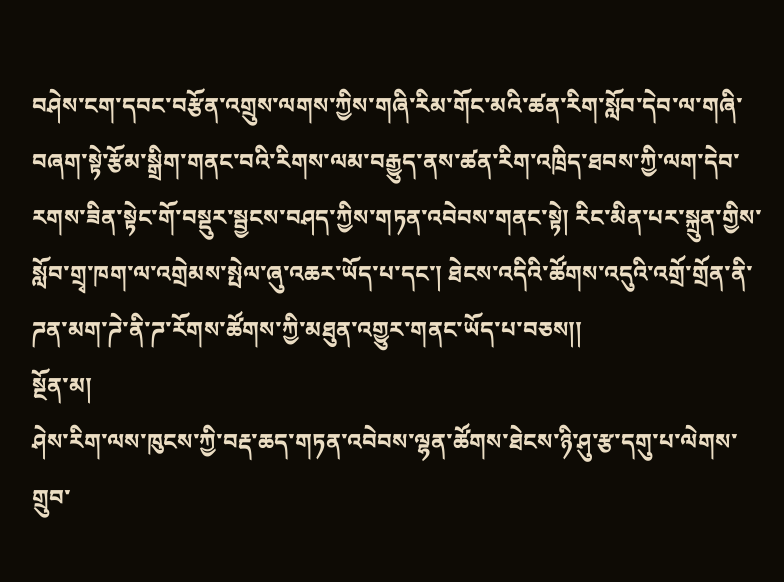བཤེས་ངག་དབང་བརྩོན་འགྲུས་ལགས་ཀྱིས་གཞི་རིམ་གོང་མའི་ཚན་རིག་སློབ་དེབ་ལ་གཞི་བཞག་སྟེ་རྩོམ་སྒྲིག་གནང་བའི་རིགས་ལམ་བརྒྱུད་ནས་ཚན་རིག་འཁྲིད་ཐབས་ཀྱི་ལག་དེབ་རགས་ཟིན་སྟེང་གོ་བསྡུར་སྦྱངས་བཤད་ཀྱིས་གཏན་འབེབས་གནང་སྟེ། རིང་མིན་པར་སྐྲུན་གྱིས་སློབ་གྲྭ་ཁག་ལ་འགྲེམས་སྤེལ་ཞུ་འཆར་ཡོད་པ་དང་། ཐེངས་འདིའི་ཚོགས་འདུའི་འགྲོ་གྲོན་ནི་ཌན་མག་ཌེ་ནི་ཌ་རོགས་ཚོགས་ཀྱི་མཐུན་འགྱུར་གནང་ཡོད་པ་བཅས།།
སྔོན་མ།
ཤེས་རིག་ལས་ཁུངས་ཀྱི་བརྡ་ཆད་གཏན་འབེབས་ལྷན་ཚོགས་ཐེངས་ཉི་ཤུ་རྩ་དགུ་པ་ལེགས་གྲུབ་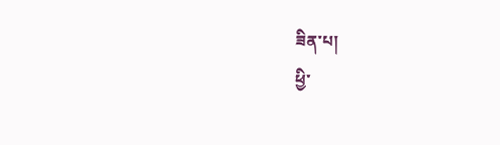ཟིན་པ།
ཕྱི་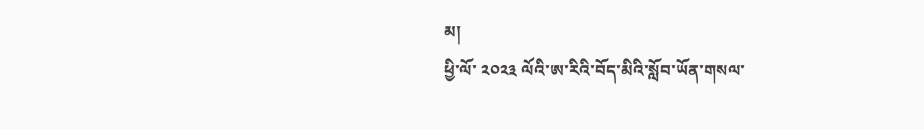མ།
ཕྱི་ལོ་ ༢༠༢༣ ལོའི་ཨ་རིའི་བོད་མིའི་སློབ་ཡོན་གསལ་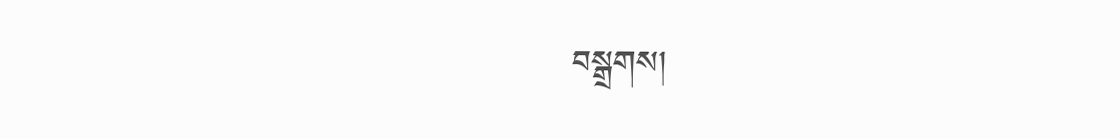བསྒྲགས།